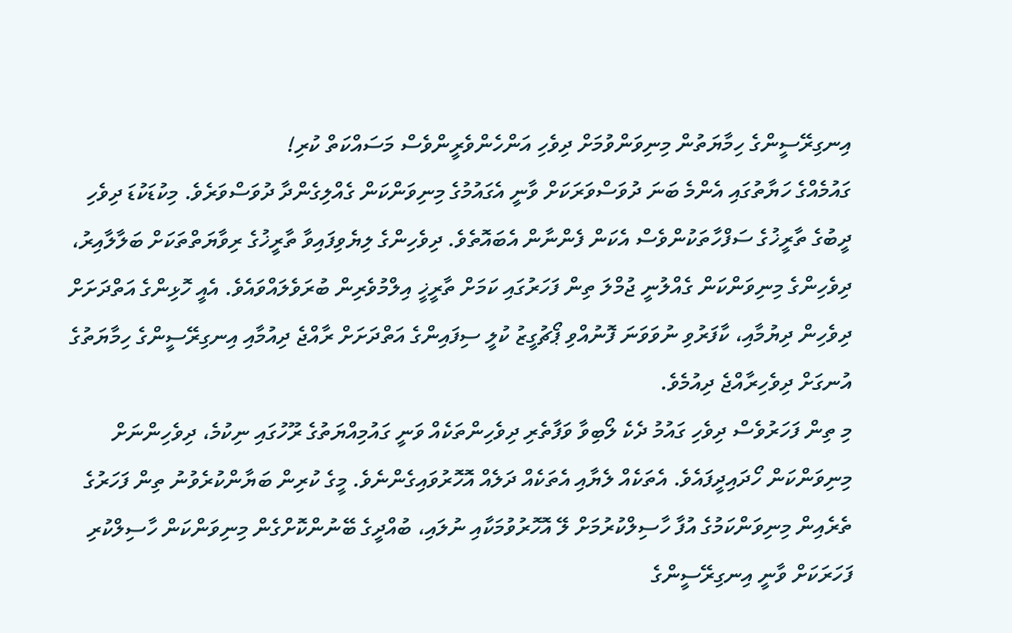އިނގިރޭސީންގެ ހިމާޔަތުން މިނިވަންވުމަށް ދިވެހި އަންހެންވެރީންވެސް މަސައްކަތް ކުރި!
ގައުމެއްގެ ހަޔާތުގައި އެންމެ ބަނަ ދުވަސްވަރަކަށް ވާނީ އެގައުމުގެ މިނިވަންކަން ގެއްލިގެންދާ ދުވަސްވަރެވެ. މިކުޑަކުޑަ ދިވެހި ދީބުގެ ތާރީޚުގެ ސަފްހާތަކުންވެސް އެކަން ފެންނާން އެބައޮތެވެ. ދިވެހިންގެ ލިޔެވިފައިވާ ތާރީޚުގެ ރިވާޔަތްތަކަށް ބަލާލާއިރު، ދިވެހިންގެ މިނިވަންކަން ގެއްލުނީ ޖުމްލަ ތިން ފަހަރުގައި ކަމަށް ތާރީޚީ އިލްމުވެރިން ބުރަވެލައްވައެވެ. އެއީ ހޮޅިންގެ އަތްދަށަށް ދިވެހިން ދިޔުމާއި، ކާފަރުވި ނުވަވަނަ ފޮނުއްވި ޕޯޗުގީޒު ކުލީ ސިފައިންގެ އަތްދަށަށް ރާއްޖެ ދިއުމާއި އިނގިރޭސީންގެ ހިމާޔަތުގެ އުނގަށް ދިވެހިރާއްޖެ ދިއުމެވެ.
މި ތިން ފަހަރުވެސް ދިވެހި ގައުމު ދެކެ ލޯބިވާ ވަފާތެރި ދިވެހިންތަކެއް ވަނީ ގައުމިއްޔަތުގެ ރޫހުގައި ނިކުމެ، ދިވެހިންނަށް މިނިވަންކަން ހޯދައިދީފައެވެ. އެތަކެއް ލެޔާއި އެތަކެއް ދަލެއް އޮހޮރުވައިގެންނެވެ. މީގެ ކުރިން ބަޔާންކުރެވުނު ތިން ފަހަރުގެ ތެރެއިން މިނިވަންކަމުގެ އުފާ ހާސިލްކުރުމަށް ލޭ އޮހޮރުވުމަކާއި ނުލައި، ބުއްދީގެ ބޭނުންކޮށްގެން މިނިވަންކަން ހާސިލްކުރި ފަހަރަކަށް ވާނީ އިނގިރޭސީންގެ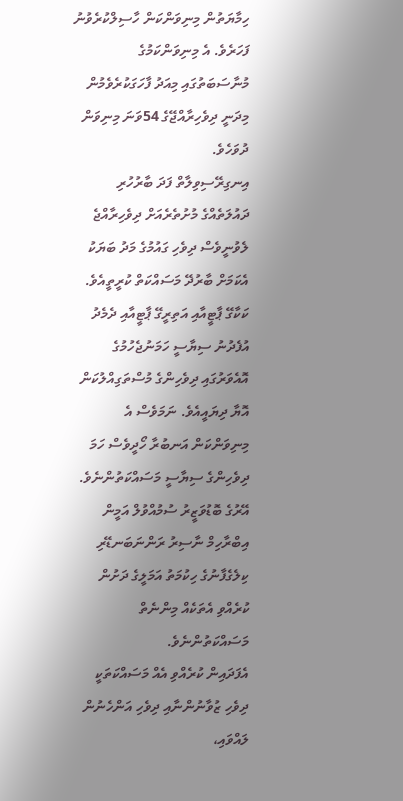ހިމާޔަތުން މިނިވަންކަން ހާސިލްކުރެވުނު ފަހަރެވެ. އެ މިނިވަންކަމުގެ މުނާސަބަތުގައި މިއަދު ފާހަގަކުރެވެމުން މިދަނީ ދިވެހިރާއްޖޭގެ 54ވަނަ މިނިވަން ދުވަހެވެ.
އިނގިރޭސިވިލާތް ފަދަ ބާރުހުރި ދައުލަތެއްގެ މުށުތެރެއަށް ދިވެހިރާއްޖެ ލެވުނީވެސް ދިވެހި ގައުމުގެ މަދު ބަޔަކު އެކަމަށް ބާރުދޭ މަސައްކަތް ކުރީތީއެވެ. ކަކާގޭ ޕާޓީއާއި އަތިރީގޭ ޕާޓީއާއި ދެމެދު އުފެދުނު ސިޔާސީ ހަމަނުޖެހުމުގެ އޮއެވަރުގައި ދިވެހިންގެ މުސްތަގިއްލުކަން އޮޔާ ދިޔައީއެވެ. ނަމަވެސް އެ މިނިވަންކަން އަނބުރާ ހޯދީވެސް ހަމަ ދިވެހިންގެ ސިޔާސީ މަސައްކަތުންނެވެ. އޭރުގެ ބޮޑުވަޒީރު ސުމުއްވުލް އަމީން އިބްރާހިމް ނާސިރު ރަންނަބަނޑޭރި ކިލެގެފާނުގެ ހިކުމަތު އަމަލީގެ ދަށުން ކުރެއްވި އެތަކެއް މިންނެތް މަސައްކަތުންނެވެ.
އެފަދައިން ކުރެއްވި އެއް މަސައްކަތަކީ ދިވެހި ޒުވާނުންނާއި ދިވެހި އަންހެނުން ލައްވައި،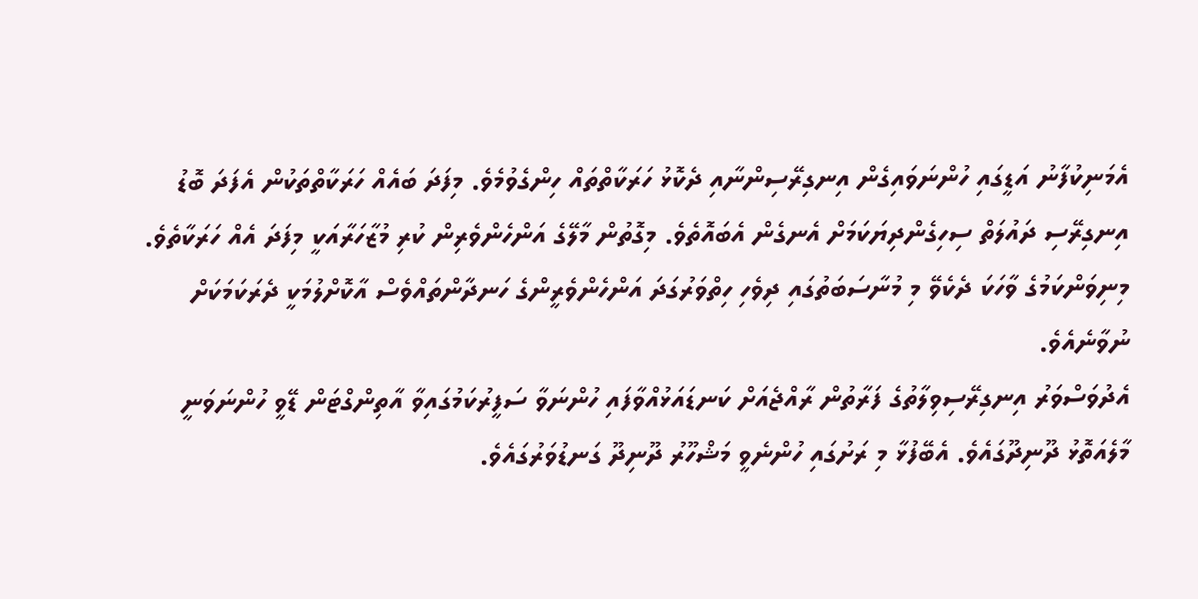އެމަނިކުފާނު އަޑީގައި ހުންނަވައިގެން އިނގިރޭސިންނާއި ދެކޮޅު ހަރަކާތްތައް ހިންގެވުމެވެ. މިފަދަ ބައެއް ހަރަކާތްތަކުން އެފަދަ ބޮޑު އިނގިރޭސި ދައުލަތް ސިހިގެންދިޔަކަމަށް އެނގެން އެބައޮތެވެ. މިގޮތުން މާލޭގެ އަންހެންވެރިން ކުރި މުޒާހަރާއަކީ މިފަދަ އެއް ހަރަކާތެވެ. މިނިވަންކަމުގެ ވާހަކަ ދެކެވޭ މި މުނާސަބަތުގައި ދިވެހި ހިތްވަރުގަދަ އަންހެންވެރީންގެ ހަނދާންތައްވެސް އާކޮށްލުމަކީ ދެރަކަމަކަށް ނުވާނެއެވެ.
އެދުވަސްވަރު އިނގިރޭސިވިލާތުގެ ފަރާތުން ރާއްޖެއަށް ކަނޑައަޅުއްވާފައި ހުންނަވާ ސަފީރުކަމުގައިވާ އާތިންގްޓަން ޑޭވީ ހުންނަވަނީ މާލެއަތޮޅު ދޫނިދޫގައެވެ. އެބޭފުޅާ މި ރަށުގައި ހުންނެވީ މަޝްހޫރު ދޫނިދޫ ގަނޑުވަރުގައެވެ.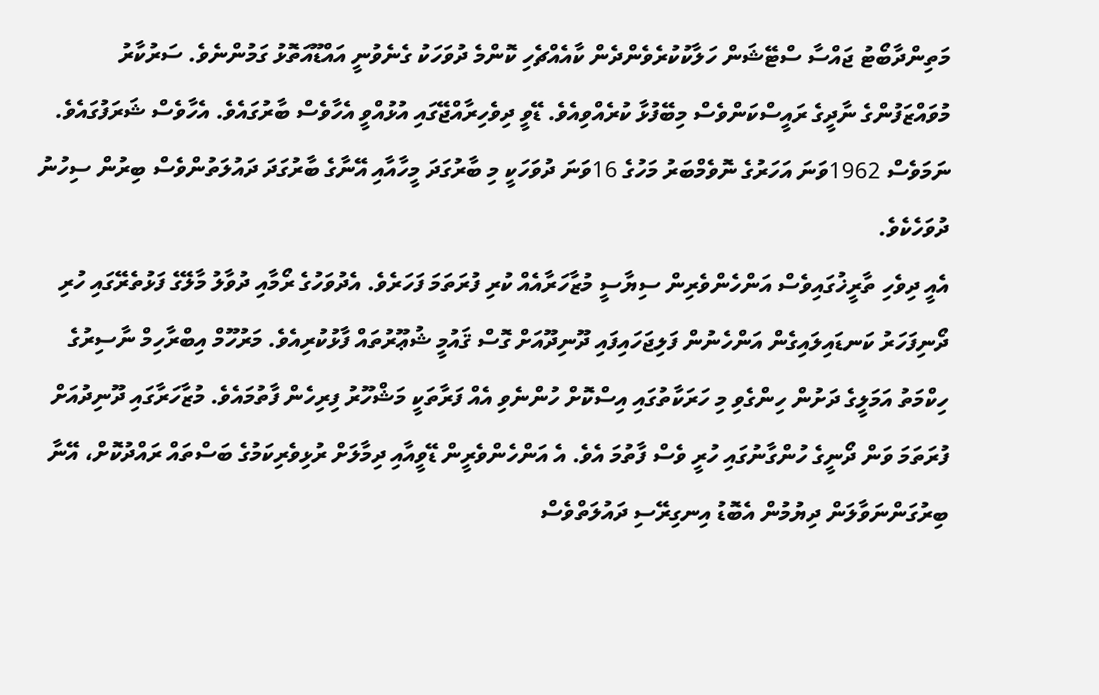މަތިންދާބޯޓު ޖައްސާ ސްޓޭޝަން ހަލާކުކުރެވެންދެން ކާއެއްޗެހި ކޮންމެ ދުވަހަކު ގެނެވުނީ އައްޑޫއަތޮޅު ގަމުންނެވެ. ސަރުކާރު މުވައްޒަފުންގެ ނާދީގެ ރައީސްކަންވެސް މިބޭފުޅާ ކުރެއްވިއެވެ. ޑޭވީ ދިވެހިރާއްޖޭގައި އުޅުއްވީ އެހާވެސް ބާރުގައެވެ. އެހާވެސް ޝަރަފުގައެވެ. ނަމަވެސް 1962ވަނަ އަހަރުގެ ނޮވެމްބަރު މަހުގެ 16ވަނަ ދުވަހަކީ މި ބާރުގަދަ މީހާއާއި އޭނާގެ ބާރުގަދަ ދައުލަތުންވެސް ބިރުން ސިހުނު ދުވަހެކެވެ.
އެއީ ދިވެހި ތާރީޚުގައިވެސް އަންހެންވެރިން ސިޔާސީ މުޒާހަރާއެއް ކުރި ފުރަތަމަ ފަހަރެވެ. އެދުވަހުގެ ރޯމާއި ދުވާލު މާލޭގެ ފަޅުތެރޭގައި ހުރި ދޯނިފަހަރު ކަނޑައިލައިގެން އަންހެނުން ފަލިޖަހައިފައި ދޫނިދޫއަށް ގޮސް ޤައުމީ ޝުޢޫރުތައް ފާޅުކުރިއެވެ. މަރުހޫމް އިބްރާހިމް ނާސިރުގެ ހިކްމަތު އަމަލީގެ ދަށުން ހިންގެވި މި ހަރަކާތުގައި އިސްކޮށް ހުންނެވި އެއް ފަރާތަކީ މަޝްހޫރު ފިރިހެން ފާތުމައެވެ. މުޒާހަރާގައި ދޫނިދުއަށް ފުރަތަމަ ވަން ދޯނީގެ ހުންގާނުގައި ހުރީ ވެސް ފާތުމަ އެވެ. އެ އަންހެންވެރީން ޑޭވީއާއި ދިމާލަށް ރުޅިވެރިކަމުގެ ބަސްތައް ރައްދުކޮށް، އޭނާ ބިރުގަންނަވާލަން ދިޔުމުން އެބޮޑު އިނގިރޭސި ދައުލަތްވެސް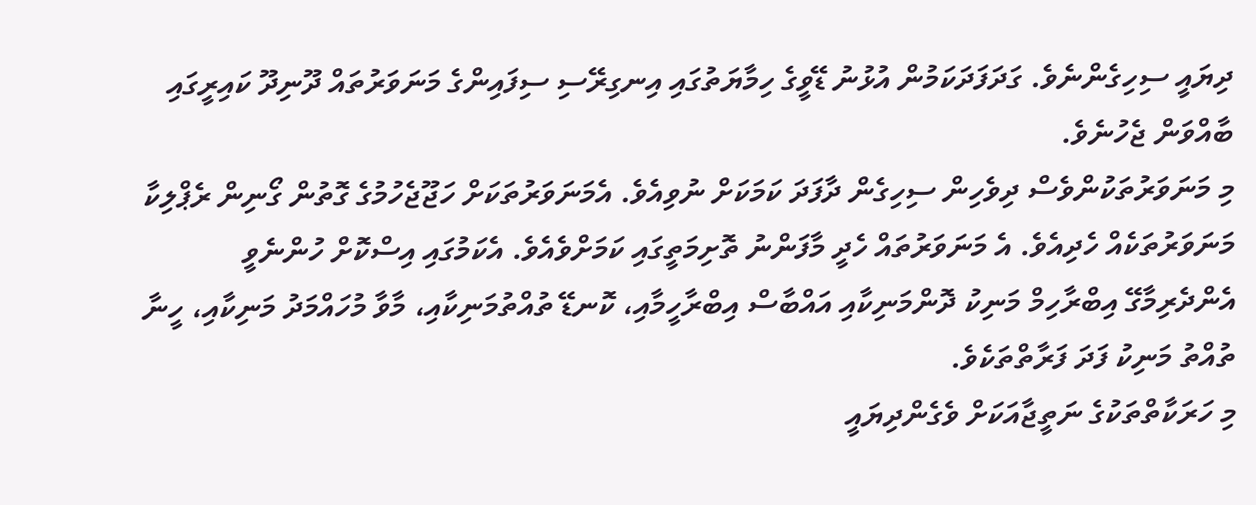ދިޔައީ ސިހިގެންނެވެ. ގަދަފަދަކަމުން އުޅުނު ޑޭވީގެ ހިމާޔަތުގައި އިނގިރޭސި ސިފައިންގެ މަނަވަރުތައް ދޫނިދޫ ކައިރީގައި ބާއްވަން ޖެހުނެވެ.
މި މަނަވަރުތަކުންވެސް ދިވެހިން ސިހިގެން ދާފަދަ ކަމަކަށް ނުވިއެވެ. އެމަނަވަރުތަކަށް ހަޖޫޖެހުމުގެ ގޮތުން ގޯނިން ރެޕްލިކާ މަނަވަރުތަކެއް ހެދިއެވެ. އެ މަނަވަރުތައް ހެދީ މާފަންނު ތޮށިމަތީގައި ކަމަށްވެއެވެ. އެކަމުގައި އިސްކޮށް ހުންނެވީ އެންދެރިމާގޭ އިބްރާހިމް މަނިކު ދޮންމަނިކާއި އައްބާސް އިބްރާހީމާއި، ކޮނޑޭ ތުއްތުމަނިކާއި، މާވާ މުހައްމަދު މަނިކާއި، ހީނާ ތުއްތު މަނިކު ފަދަ ފަރާތްތަކެވެ.
މި ހަރަކާތްތަކުގެ ނަތީޖާއަކަށް ވެގެންދިޔައީ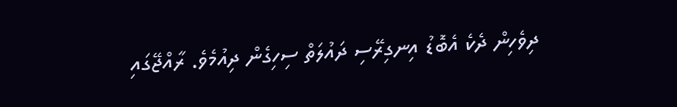ދިވެހިން ދެކެ އެބޮޑު އިނގިރޭސި ދައުލަތް ސިހިގެން ދިއުމެވެ. ރާއްޖޭގައި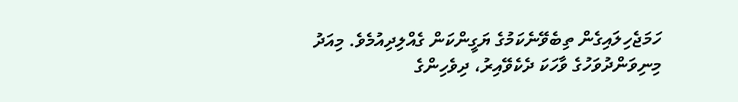ހަމަޖެހިލައިގެން ތިބެވޭނެކަމުގެ ޔަގީންކަން ގެއްލިދިއުމެވެ. މިއަދު މިނިވަންދުވަހުގެ ވާހަކަ ދެކެވޭއިރު، ދިވެހިންގެ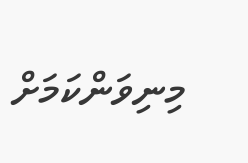މިނިވަންކަމަށް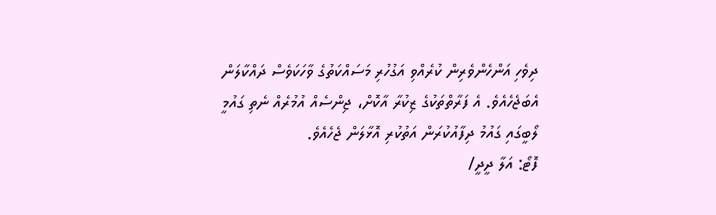ދިވެހި އަންހެންވެރިން ކުރެއްވި އަގުހުރި މަސައްކަތުގެ ވާހަކަވެސް ދައްކާލަން އެބަޖެހެއެވެ. އެ ފަރާތްތަކުގެ ޒިކުރާ އާކޮށް، ޖިންސެއް އުމުރެއް ނެތި ގައުމީ ލޯބީގައި ގައުމު ދިފާއުކުރަން އަތުކުރި އޮޅާލަން ޖެހެއެވެ.
ފޮޓޯ: އަލާ ދީދީ/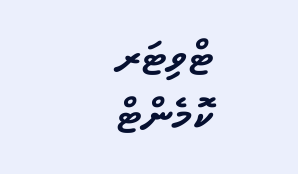ޓްވިޓަރ
ކޮމެންޓް